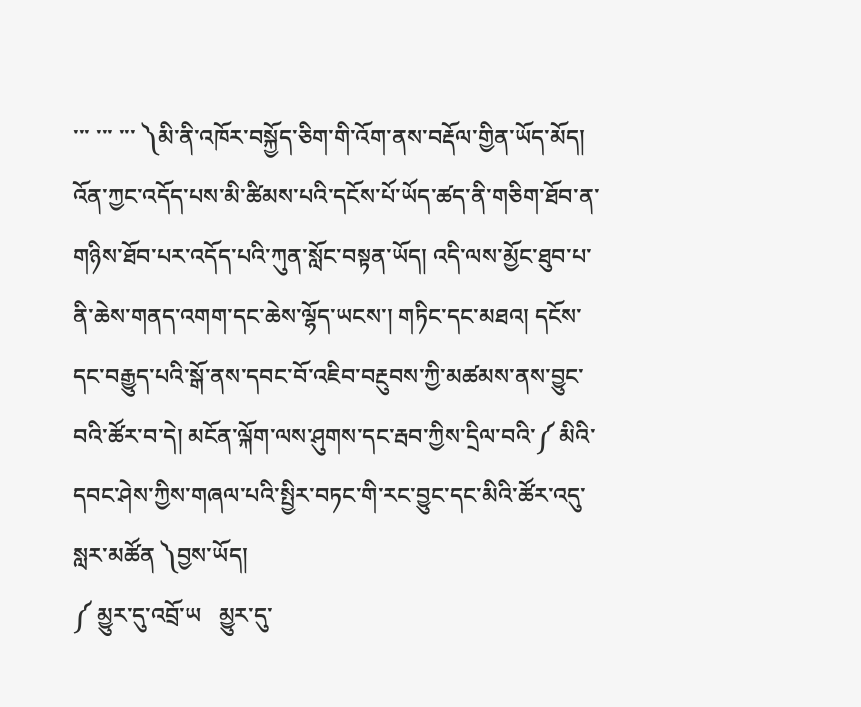་་་ ་་་ ་་་ ༽མི་ནི་འཁོར་བསྐྱོད་ཅིག་གི་འོག་ནས་བརྡོལ་གྱིན་ཡོད་མོད། འོན་ཀྱང་འདོད་པས་མི་ཚིམས་པའི་དངོས་པོ་ཡོད་ཚད་ནི་གཅིག་ཐོབ་ན་གཉིས་ཐོབ་པར་འདོད་པའི་ཀུན་སློང་བསྟན་ཡོད། འདི་ལས་མྱོང་ཐུབ་པ་ནི་ཆེས་གནད་འགག་དང་ཆེས་ལྷོད་ཡངས་། གཏིང་དང་མཐའ། དངོས་དང་བརྒྱུད་པའི་སྒོ་ནས་དབང་བོ་འཇིབ་བརྔུབས་ཀྱི་མཚམས་ནས་བྱུང་བའི་ཚོར་བ་དེ། མངོན་ལྐོག་ལས་ཤུགས་དང་རྦབ་ཀྱིས་དྲིལ་བའི་༼ མིའི་དབང་ཤེས་ཀྱིས་གཞལ་པའི་སྤྱིར་བཏང་གི་རང་བྱུང་དང་མིའི་ཚོར་འདུ་སླར་མཚོན ༽བྱས་ཡོད།
༼ མྱུར་དུ་འབྲོ་ཡ   མྱུར་དུ་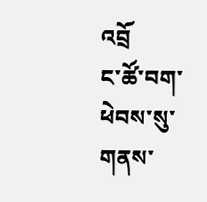འབྲོ
ང་ཚོ་བག་ཕེབས་སུ་གནས་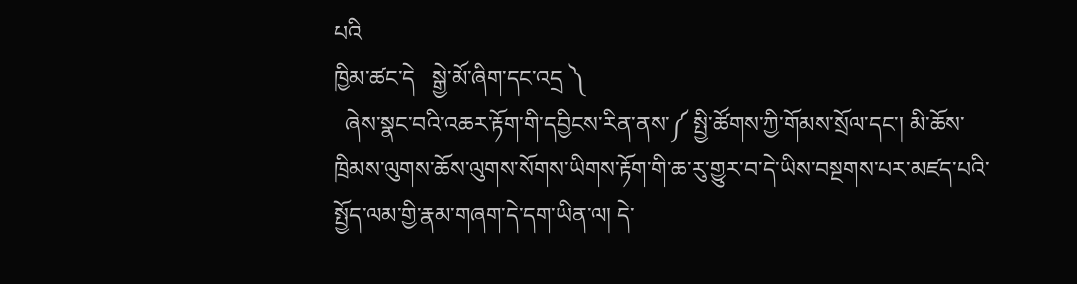པའི
ཁྱིམ་ཚང་དེ   སྒྱེ་མོ་ཞིག་དང་འདྲ ༽
  ཞེས་སྣང་བའི་འཆར་རྟོག་གི་དབྱིངས་རིན་ནས་༼ སྤྱི་ཚོགས་ཀྱི་གོམས་སྲོལ་དང་། མི་ཆོས་ཁྲིམས་ལུགས་ཆོས་ལུགས་སོགས་ཡིགས་རྟོག་གི་ཆ་རུ་གྱུར་བ་དེ་ཡིས་བསྔགས་པར་མཛད་པའི་སྤྱོད་ལམ་གྱི་རྣམ་གཞག་དེ་དག་ཡིན་ལ། དེ་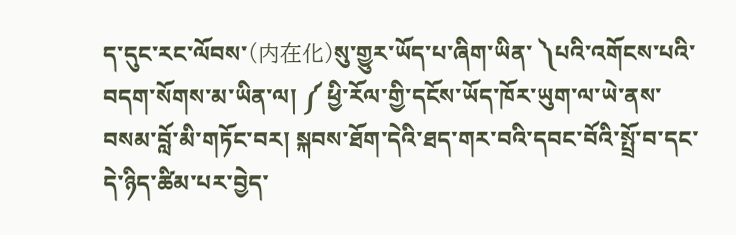ད་དུང་རང་ལོབས་(内在化)སུ་གྱུར་ཡོད་པ་ཞིག་ཡིན་ ༽པའི་འགོངས་པའི་བདག་སོགས་མ་ཡིན་ལ། ༼ ཕྱི་རོལ་གྱི་དངོས་ཡོད་ཁོར་ཡུག་ལ་ཡེ་ནས་བསམ་བློ་མི་གཏོང་བར། སྐབས་ཐོག་དེའི་ཐད་གར་བའི་དབང་བོའི་སྤྲོ་བ་དང་དེ་ཉིད་ཚིམ་པར་བྱེད་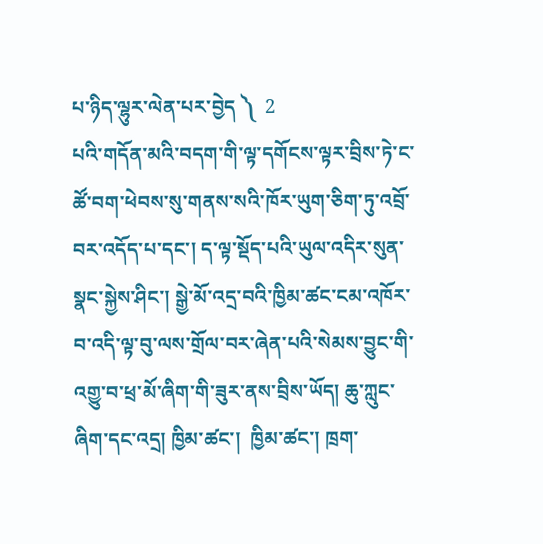པ་ཉིད་ལྷུར་ལེན་པར་བྱེད ༽  2
པའི་གདོན་མའི་བདག་གི་ལྟ་དགོངས་ལྟར་བྲིས་ཏེ་ང་ཚོ་བག་ཕེབས་སུ་གནས་སའི་ཁོར་ཡུག་ཅིག་ཏུ་འབྲོ་བར་འདོད་པ་དང་། ད་ལྟ་སྡོད་པའི་ཡུལ་འདིར་སུན་སྣང་སྐྱེས་ཤིང་། སྒྱེ་མོ་འདྲ་བའི་ཁྱིམ་ཚང་ངམ་འཁོར་བ་འདི་ལྟ་བུ་ལས་གྲོལ་བར་ཞེན་པའི་སེམས་བྱུང་གི་འགྱུ་བ་ཕྲ་མོ་ཞིག་གི་ཟུར་ནས་བྲིས་ཡོད། ཆུ་ཀླུང་ཞིག་དང་འདྲ། ཁྱིམ་ཚང་།  ཁྱིམ་ཚང་། ཁྲག་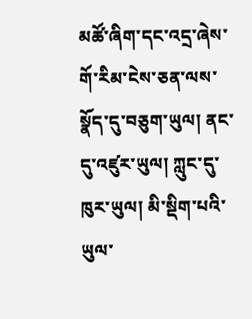མཚོ་ཞིག་དང་འདྲ་ཞེས་གོ་རིམ་ངེས་ཅན་ལས་སྣོད་དུ་བཅུག་ཡུལ། ནང་དུ་འཛུར་ཡུལ། ཀླུང་དུ་ཁུར་ཡུལ། མི་སྡིག་པའི་ཡུལ་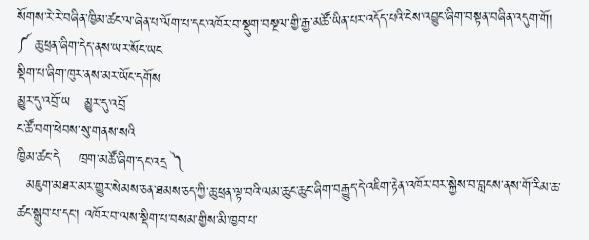སོགས་རེ་རེ་བཞིན་ཁྱིམ་ཚང་ལ་ཞེན་པ་ལོག་པ་དང་འཁོར་བ་སྡུག་བསྔལ་གྱི་རྒྱ་མཚོ་ཡིན་པར་འདོད་པའི་ངེས་འབྱུང་ཞིག་བསྟན་བཞིན་འདུག་གོ།
༼ ཆུ་ཕྲན་ཞིག་དེད་ནས་ཡར་སོང་ཡང
སྡིག་པ་ཞིག་ཁུར་ནས་མར་ཡོང་དགོས
མྱུར་དུ་འབྲོ་ཡ   མྱུར་དུ་འབྲོ
ང་ཚོ་བག་ཕེབས་སུ་གནས་སའི
ཁྱིམ་ཚང་དེ    ཁྲག་མཚོ་ཞིག་དང་འདྲ ༽
  མཇུག་མཐར་མར་གྱུར་སེམས་ཅན་ཐམས་ཅད་ཀྱི་ཆུ་ཕྲན་ལྟ་བའི་ལམ་ཆུང་ཆུང་ཞིག་བརྒྱུད་དེ་འཇིག་རྟེན་འཁོར་བར་སྐྱེས་བ་བླངས་ནས་གོ་རིམ་ཆ་ཚང་སྒྲུབ་པ་དང་། འཁོར་བ་ལས་སྡིག་པ་བསམ་གྱིས་མི་ཁྱབ་པ་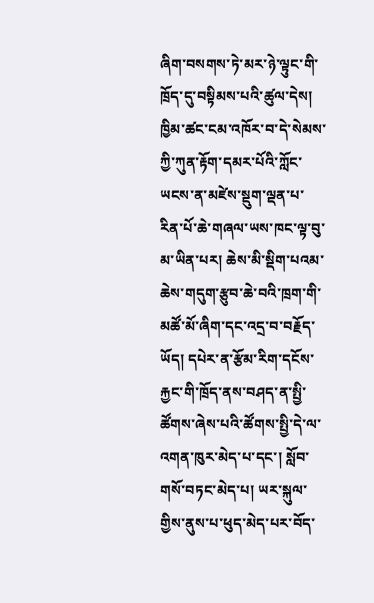ཞིག་བསགས་ཏེ་མར་ཉེ་ལྟུང་གི་ཁྲོད་དུ་བསྟིམས་པའི་ཚུལ་དེས། ཁྱིམ་ཚང་ངམ་འཁོར་བ་དེ་སེམས་ཀྱི་ཀུན་རྟོག་དམར་པོའི་ཀློང་ཡངས་ན་མཛེས་སྡུག་ལྡན་པ་རིན་པོ་ཆེ་གཞལ་ཡས་ཁང་ལྟ་བུ་མ་ཡིན་པར། ཆེས་མི་སྡིག་པའམ་ཆེས་གདུག་རྩུབ་ཆེ་བའི་ཁྲག་གི་མཚོ་མོ་ཞིག་དང་འདྲ་བ་བརྗོད་ཡོད། དཔེར་ན་རྩོམ་རིག་དངོས་རྐྱང་གི་ཁྲོད་ནས་བཤད་ན་སྤྱི་ཚོགས་ཞེས་པའི་ཚོགས་སྤྱི་དེ་ལ་འགན་ཁུར་མེད་པ་དང་། སློབ་གསོ་བཏང་མེད་པ། ཡར་སྐུལ་གྱིས་ནུས་པ་ཕུད་མེད་པར་བོད་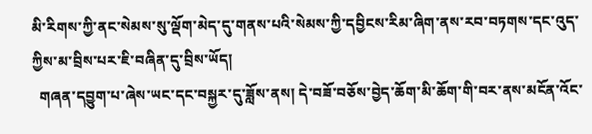མི་རིགས་ཀྱི་ནང་སེམས་སུ་ལྡོག་མེད་དུ་གནས་པའི་སེམས་ཀྱི་དབྱིངས་རིམ་ཞིག་ནས་རབ་བཏགས་དང་འུད་ཀྱིས་མ་བྲིས་པར་ཇི་བཞིན་དུ་བྲིས་ཡོད།
  གཞན་དབྱུག་པ་ཞེས་ཡང་དང་བསྐྱར་དུ་ཟློས་ནས། དེ་བཟོ་བཅོས་བྱེད་ཆོག་མི་ཆོག་གི་བར་ནས་མངོན་འོང་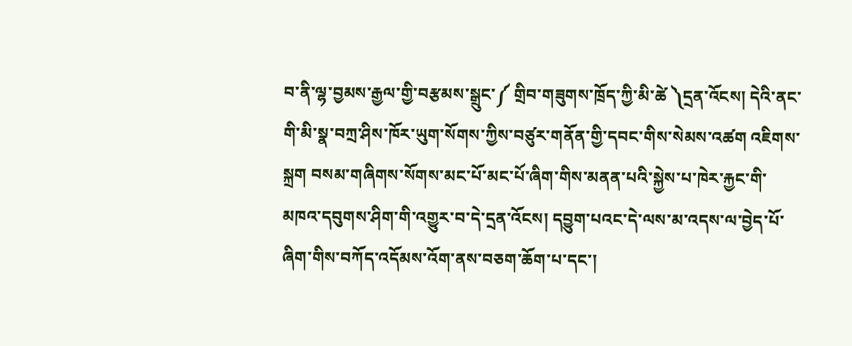བ་ནི་ལྷ་བྱམས་རྒྱལ་གྱི་བརྩམས་སྒྲུང་༼ གྲིབ་གཟུགས་ཁྲོད་ཀྱི་མི་ཚེ ༽དྲན་འོངས། དེའི་ནང་གི་མི་སྣ་བཀྲ་ཤིས་ཁོར་ཡུག་སོགས་ཀྱིས་བཙུར་གནོན་གྱི་དབང་གིས་སེམས་འཚག འཇིགས་སྐྲག བསམ་གཞིགས་སོགས་མང་པོ་མང་པོ་ཞིག་གིས་མནན་པའི་སྐྱེས་པ་ཁེར་རྐྱང་གི་མཁའ་དབུགས་ཤིག་གི་འགྱུར་བ་དེ་དྲན་འོངས། དབྱུག་པའང་དེ་ལས་མ་འདས་ལ་བྱེད་པོ་ཞིག་གིས་བཀོད་འདོམས་འོག་ནས་བཅག་ཆོག་པ་དང་།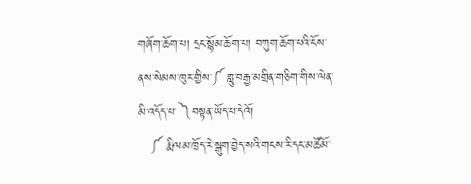གཞོག་ཆོག་པ། དྲང་སྙོམ་ཆོག་པ། བཀུག་ཆོག་པའི་ངོས་ནས་སེམས་ཁུར་གྱིས་༼ གླུ་བརྒྱ་མགྲིན་གཅིག་གིས་ལེན་མི་འདོད་པ་ ༽བསྟན་ཡོད་པ་དེའོ།
   ༼ རྨི་ལམ་ཁྲོད་རེ་སྒུག་བྱེད་སའི་གངས་རི་དང་མཚོམོ་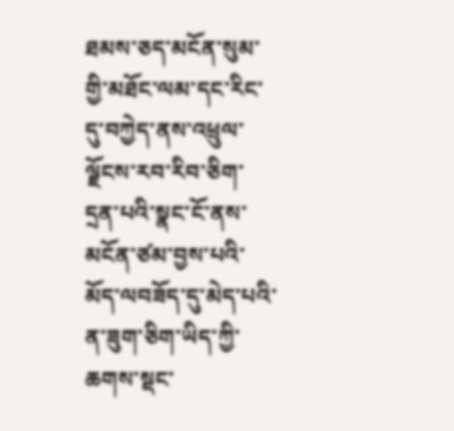ཐམས་ཅད་མངོན་སུམ་གྱི་མཐོང་ལམ་དང་རིང་དུ་བཀྱེད་ནས་འཕྲུལ་ལྗོངས་རབ་རིབ་ཅིག་དྲན་པའི་སྣང་ངོ་ནས་མངོན་ཙམ་བྱས་པའི་མོད་ལབཟོད་དུ་མེད་པའི་ན་ཟུག་ཅིག་ཡིད་ཀྱི་ཆགས་སྡང་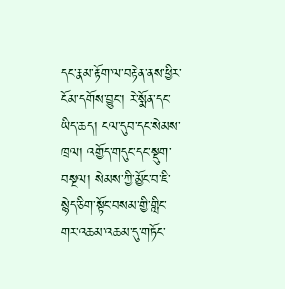དང་རྣམ་རྟོག་ལ་བརྟེན་ནས་ཕྱིར་ངོམ་དགོས་བྱུང་། རེ་སྨོན་དང་ཡིད་ཆད། ངལ་དུབ་དང་སེམས་ཁྲལ། འགྱོད་གདུང་དང་སྡུག་བསྔལ། སེམས་ཀྱི་མྱོང་བ་ཇི་སྙེད་ཅིག་སྟོང་བསམ་གྱི་གླིང་གར་འཆམ་འཆམ་དུ་གཏོང་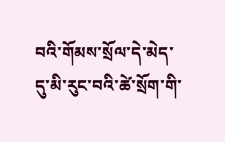བའི་གོམས་སྲོལ་དེ་མེད་དུ་མི་རུང་བའི་ཚེ་སྲོག་གི་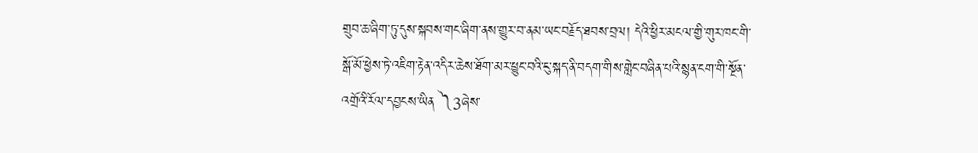གྲུབ་ཆ་ཞིག་ཏུ་དུས་སྐབས་གང་ཞིག་ནས་གྱུར་བ་ནམ་ཡང་བརྗོད་ཐབས་བྲལ། དེའི་ཕྱིར་མངལ་གྱི་གུར་ཁང་གི་སྒོ་མོ་ཕྱེས་ཏེ་འཇིག་རྟེན་འདིར་ཆེས་ཐོག་མར་ཕྱུང་བའི་ངུ་སྐད་ནི་བདག་གིས་གླེང་བཞིན་པའི་སྙན་ངག་གི་སྔོན་འགྲོའི་རོལ་དབྱངས་ཡིན ༽3ཞེས་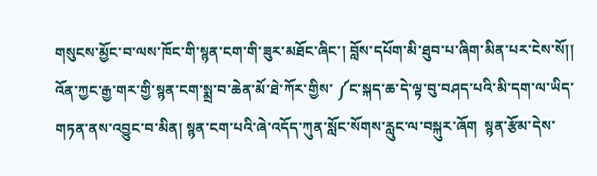གསུངས་མྱོང་བ་ལས་ཁོང་གི་སྙན་ངག་གི་ཟུར་མཐོང་ཞིང་། བློས་དཔོག་མི་ཐུབ་པ་ཞིག་མིན་པར་ངེས་སོ།། འོན་ཀྱང་རྒྱ་གར་གྱི་སྙན་ངག་སྨྲ་བ་ཆེན་མོ་ཐེ་ཀོར་གྱིས་ ༼ང་སྐད་ཆ་དེ་ལྟ་བུ་བཤད་པའི་མི་དག་ལ་ཡིད་གཏན་ནས་འབྱུང་བ་མིན། སྙན་ངག་པའི་ཞེ་འདོད་ཀུན་སློང་སོགས་རླུང་ལ་བསྐུར་ཞོག  སྙན་རྩོམ་དེས་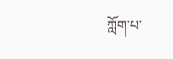ཀློག་པ་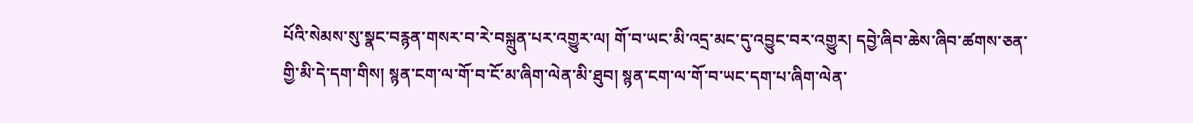པོའི་སེམས་སུ་སྣང་བརྙན་གསར་བ་རེ་བསྐྲུན་པར་འགྱུར་ལ། གོ་བ་ཡང་མི་འདྲ་མང་དུ་འབྱུང་བར་འགྱུར། དབྱེ་ཞིབ་ཆེས་ཞིབ་ཚགས་ཅན་གྱི་མི་དེ་དག་གིས། སྙན་ངག་ལ་གོ་བ་ངོ་མ་ཞིག་ལེན་མི་ཐུབ། སྙན་ངག་ལ་གོ་བ་ཡང་དག་པ་ཞིག་ལེན་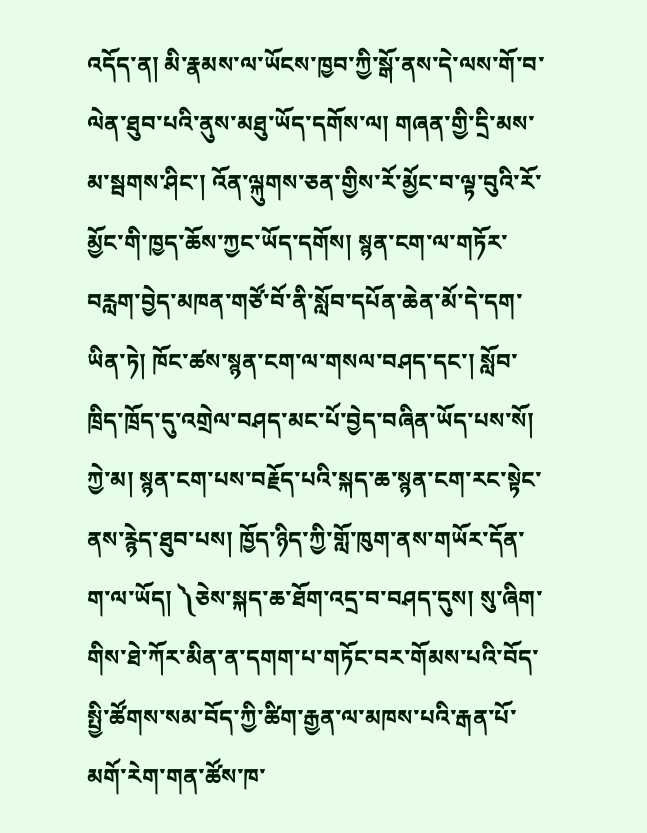འདོད་ན། མི་རྣམས་ལ་ཡོངས་ཁྱབ་ཀྱི་སྒོ་ནས་དེ་ལས་གོ་བ་ལེན་ཐུབ་པའི་ནུས་མཐུ་ཡོད་དགོས་ལ། གཞན་གྱི་དྲི་མས་མ་སྦགས་ཤིང་། འོན་ལྐུགས་ཅན་གྱིས་རོ་མྱོང་བ་ལྟ་བུའི་རོ་མྱོང་གི་ཁྱད་ཆོས་ཀྱང་ཡོད་དགོས། སྙན་ངག་ལ་གཏོར་བརླག་བྱེད་མཁན་གཙོ་བོ་ནི་སློབ་དཔོན་ཆེན་མོ་དེ་དག་ཡིན་ཏེ། ཁོང་ཚས་སྙན་ངག་ལ་གསལ་བཤད་དང་། སློབ་ཁྲིད་ཁྲོད་དུ་འགྲེལ་བཤད་མང་པོ་བྱེད་བཞིན་ཡོད་པས་སོ། ཀྱེ་མ། སྙན་ངག་པས་བརྗོད་པའི་སྐད་ཆ་སྙན་ངག་རང་སྟེང་ནས་རྙེད་ཐུབ་པས། ཁྱོད་ཉིད་ཀྱི་གློ་ཁུག་ནས་གཡོར་དོན་ག་ལ་ཡོད། ༽ཅེས་སྐད་ཆ་ཐོག་འདྲ་བ་བཤད་དུས། སུ་ཞིག་གིས་ཐེ་ཀོར་མིན་ན་དགག་པ་གཏོང་བར་གོམས་པའི་བོད་སྤྱི་ཚོགས་སམ་བོད་ཀྱི་ཚིག་རྒྱན་ལ་མཁས་པའི་རྒན་པོ་མགོ་རེག་གན་ཚོས་ཁ་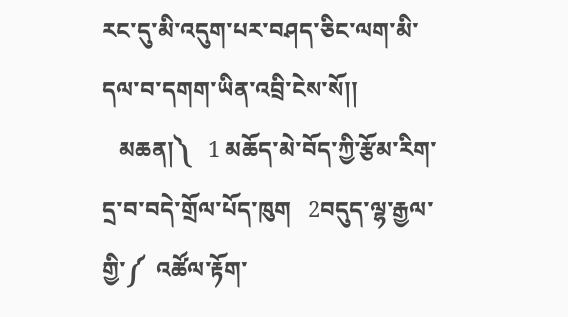རང་དུ་མི་འདུག་པར་བཤད་ཅིང་ལག་མི་དལ་བ་དགག་ཡིན་འབྲི་ངེས་སོ།།
   མཆན།༽   1 མཆོད་མེ་བོད་ཀྱི་རྩོམ་རིག་དྲ་བ་བདེ་གྲོལ་པོད་ཁུག   2བདུད་ལྷ་རྒྱལ་གྱི་༼  འཚོལ་རྟོག་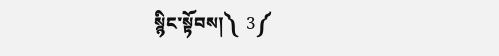སྙིང་སྟོབས།༽  3༼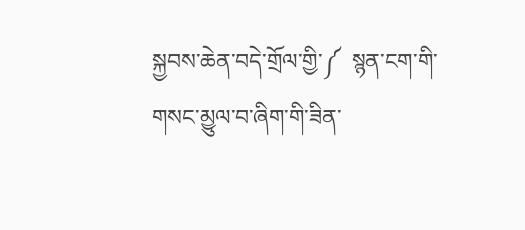སྐྱབས་ཆེན་བདེ་གྲོལ་གྱི་༼  སྙན་ངག་གི་གསང་མྱུལ་བ་ཞིག་གི་ཟིན་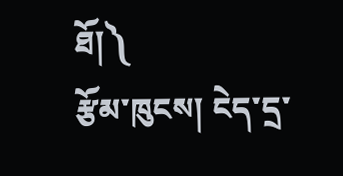ཐོ།༽
རྩོམ་ཁུངས། ངེད་དྲ་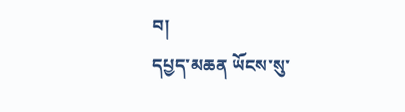བ།
དཔྱད་མཆན ཡོངས་སུ་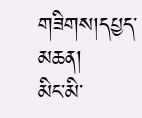གཟིགས།དཔྱད་མཆན།
མིང་མི་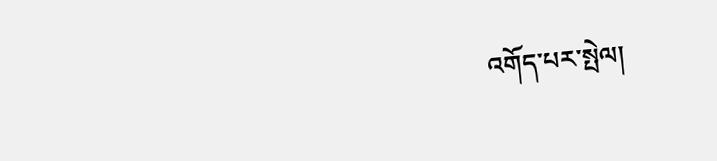འགོད་པར་སྤེལ།